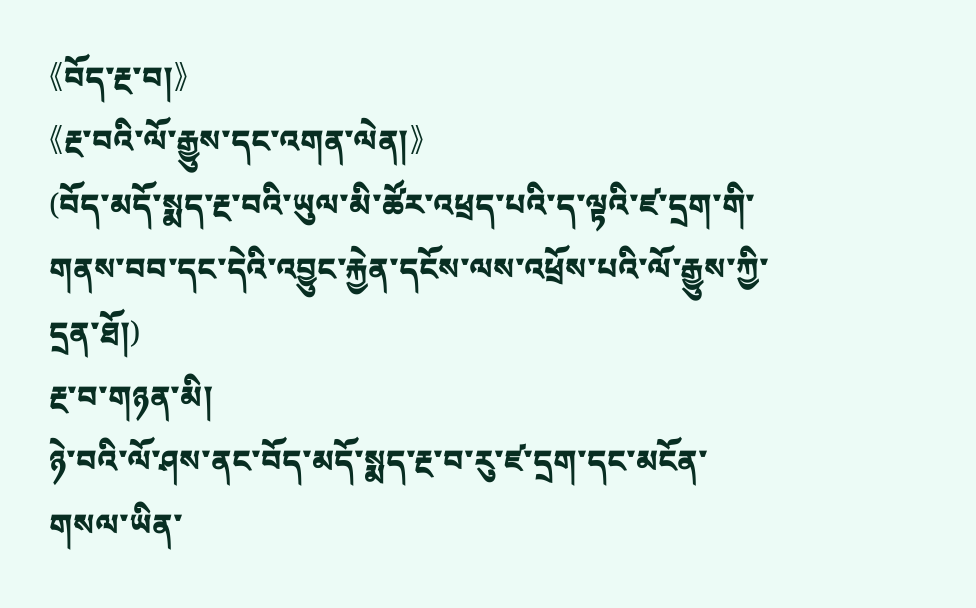《བོད་རྔ་བ།》
《རྔ་བའི་ལོ་རྒྱུས་དང་འགན་ལེན།》
(བོད་མདོ་སྨད་རྔ་བའི་ཡུལ་མི་ཚོར་འཕྲད་པའི་ད་ལྟའི་ཛ་དྲག་གི་གནས་བབ་དང་དེའི་འབྱུང་རྐྱེན་དངོས་ལས་འཕྲོས་པའི་ལོ་རྒྱུས་ཀྱི་དྲན་ཐོ།)
རྔ་བ་གཉན་མི།
ཉེ་བའི་ལོ་ཤས་ནང་བོད་མདོ་སྨད་རྔ་བ་རུ་ཛ་དྲག་དང་མངོན་གསལ་ཡིན་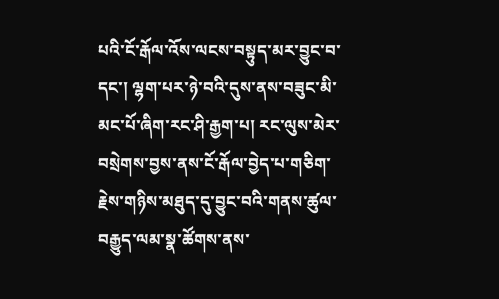པའི་ངོ་རྒོལ་འོས་ལངས་བསྟུད་མར་བྱུང་བ་དང་། ལྷག་པར་ཉེ་བའི་དུས་ནས་བཟུང་མི་མང་པོ་ཞིག་རང་ཤི་རྒྱག་པ། རང་ལུས་མེར་བསྲེགས་བྱས་ནས་ངོ་རྒོལ་བྱེད་པ་གཅིག་རྗེས་གཉིས་མཐུད་དུ་བྱུང་བའི་གནས་ཚུལ་བརྒྱུད་ལམ་སྣ་ཚོགས་ནས་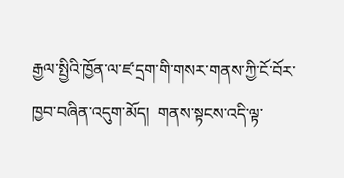རྒྱལ་སྤྱིའི་ཁྱོན་ལ་ཛ་དྲག་གི་གསར་གནས་ཀྱི་ངོ་བོར་ཁྱབ་བཞིན་འདུག་མོད།  གནས་སྟངས་འདི་ལྟ་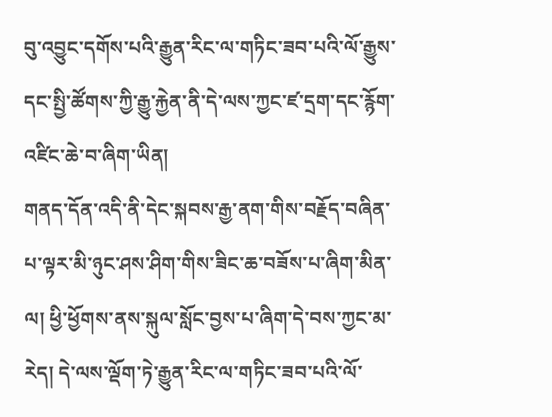བུ་འབྱུང་དགོས་པའི་རྒྱུན་རིང་ལ་གཏིང་ཟབ་པའི་ལོ་རྒྱུས་དང་སྤྱི་ཚོགས་ཀྱི་རྒྱུ་རྐྱེན་ནི་དེ་ལས་ཀྱང་ཛ་དྲག་དང་རྙོག་འཛིང་ཆེ་བ་ཞིག་ཡིན།
གནད་དོན་འདི་ནི་དེང་སྐབས་རྒྱ་ནག་གིས་བརྗོད་བཞིན་པ་ལྟར་མི་ཉུང་ཤས་ཤིག་གིས་ཟིང་ཆ་བཟོས་པ་ཞིག་མིན་ལ། ཕྱི་ཕྱོགས་ནས་སྐུལ་སློང་བྱས་པ་ཞིག་དེ་བས་ཀྱང་མ་རེད། དེ་ལས་ལྡོག་ཏེ་རྒྱུན་རིང་ལ་གཏིང་ཟབ་པའི་ལོ་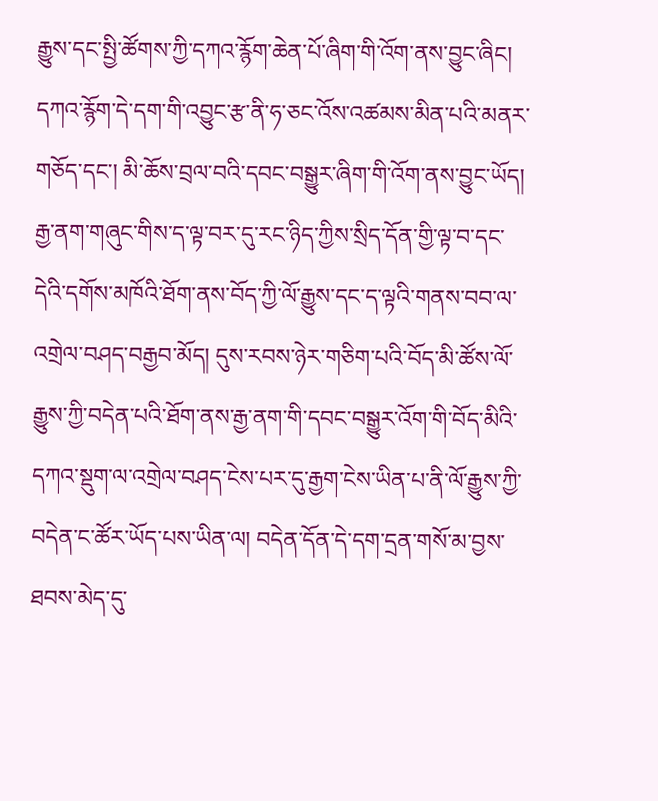རྒྱུས་དང་སྤྱི་ཚོགས་ཀྱི་དཀའ་རྙོག་ཆེན་པོ་ཞིག་གི་འོག་ནས་བྱུང་ཞིང། དཀའ་རྙོག་དེ་དག་གི་འབྱུང་རྩ་ནི་ཧ་ཅང་འོས་འཚམས་མིན་པའི་མནར་གཅོད་དང་། མི་ཆོས་བྲལ་བའི་དབང་བསྒྱུར་ཞིག་གི་འོག་ནས་བྱུང་ཡོད།
རྒྱ་ནག་གཞུང་གིས་ད་ལྟ་བར་དུ་རང་ཉིད་ཀྱིས་སྲིད་དོན་གྱི་ལྟ་བ་དང་དེའི་དགོས་མཁོའི་ཐོག་ནས་བོད་ཀྱི་ལོ་རྒྱུས་དང་ད་ལྟའི་གནས་བབ་ལ་འགྲེལ་བཤད་བརྒྱབ་མོད། དུས་རབས་ཉེར་གཅིག་པའི་བོད་མི་ཚོས་ལོ་རྒྱུས་ཀྱི་བདེན་པའི་ཐོག་ནས་རྒྱ་ནག་གི་དབང་བསྒྱུར་འོག་གི་བོད་མིའི་དཀའ་སྡུག་ལ་འགྲེལ་བཤད་ངེས་པར་དུ་རྒྱག་ངེས་ཡིན་པ་ནི་ལོ་རྒྱུས་ཀྱི་བདེན་ང་ཚོར་ཡོད་པས་ཡིན་ལ། བདེན་དོན་དེ་དག་དྲན་གསོ་མ་བྱས་ཐབས་མེད་དུ་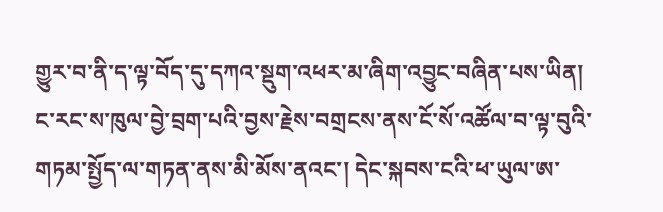གྱུར་བ་ནི་ད་ལྟ་བོད་དུ་དཀའ་སྡུག་འཕར་མ་ཞིག་འབྱུང་བཞིན་པས་ཡིན།
ང་རང་ས་ཁུལ་བྱེ་བྲག་པའི་བྱས་རྗེས་བགྲངས་ནས་ངོ་སོ་འཚོལ་བ་ལྟ་བུའི་གཏམ་སྤྱོད་ལ་གཏན་ནས་མི་མོས་ནའང་། དེང་སྐབས་ངའི་ཕ་ཡུལ་ཨ་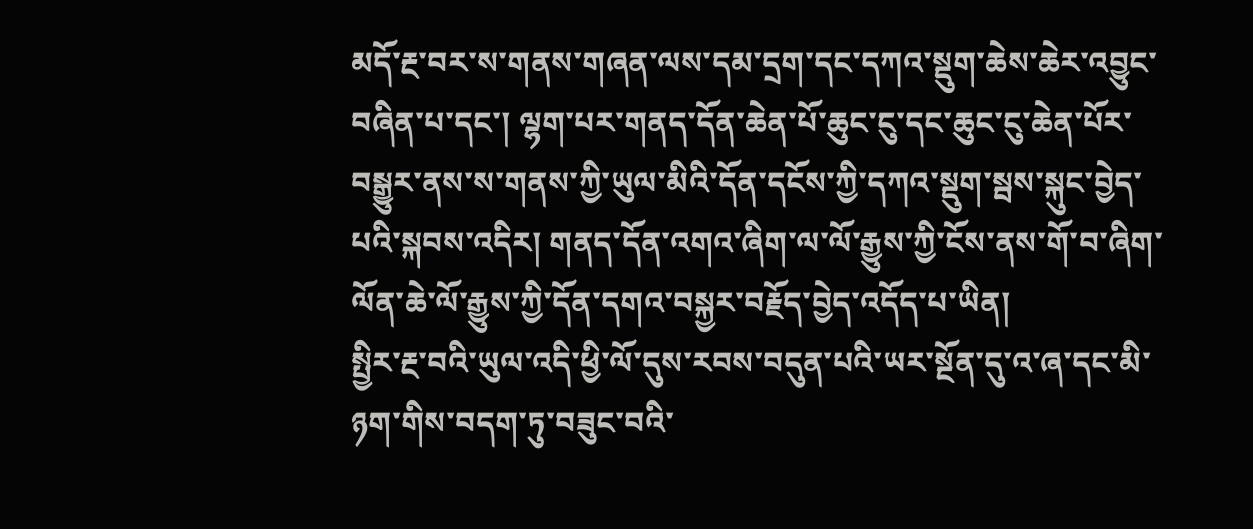མདོ་རྔ་བར་ས་གནས་གཞན་ལས་དམ་དྲག་དང་དཀའ་སྡུག་ཆེས་ཆེར་འབྱུང་བཞིན་པ་དང་། ལྷག་པར་གནད་དོན་ཆེན་པོ་ཆུང་ངུ་དང་ཆུང་ངུ་ཆེན་པོར་བསྒྱུར་ནས་ས་གནས་ཀྱི་ཡུལ་མིའི་དོན་དངོས་ཀྱི་དཀའ་སྡུག་སྦས་སྐུང་བྱེད་པའི་སྐབས་འདིར། གནད་དོན་འགའ་ཞིག་ལ་ལོ་རྒྱུས་ཀྱི་ངོས་ནས་གོ་བ་ཞིག་ལོན་ཆེ་ལོ་རྒྱུས་ཀྱི་དོན་དགའ་བསྐྱར་བརྗོད་བྱེད་འདོད་པ་ཡིན།
སྤྱིར་རྔ་བའི་ཡུལ་འདི་ཕྱི་ལོ་དུས་རབས་བདུན་པའི་ཡར་སྔོན་དུ་འ་ཞ་དང་མི་ཉག་གིས་བདག་ཏུ་བཟུང་བའི་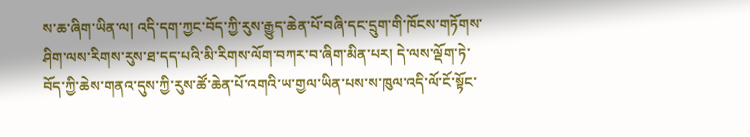ས་ཆ་ཞིག་ཡིན་ལ། འདི་དག་ཀྱང་བོད་ཀྱི་རུས་རྒྱུད་ཆེན་པོ་བཞི་དང་དྲུག་གི་ཁོངས་གཏོགས་ཤིག་ལས་རིགས་རུས་ཐ་དད་པའི་མི་རིགས་ལོག་བཀར་བ་ཞིག་མིན་པར། དེ་ལས་ལྡོག་ཏེ་བོད་ཀྱི་ཆེས་གནའ་དུས་ཀྱི་རུས་ཚོ་ཆེན་པོ་འགའི་ཡ་གྱལ་ཡིན་པས་ས་ཁུལ་འདི་ལོ་ངོ་སྟོང་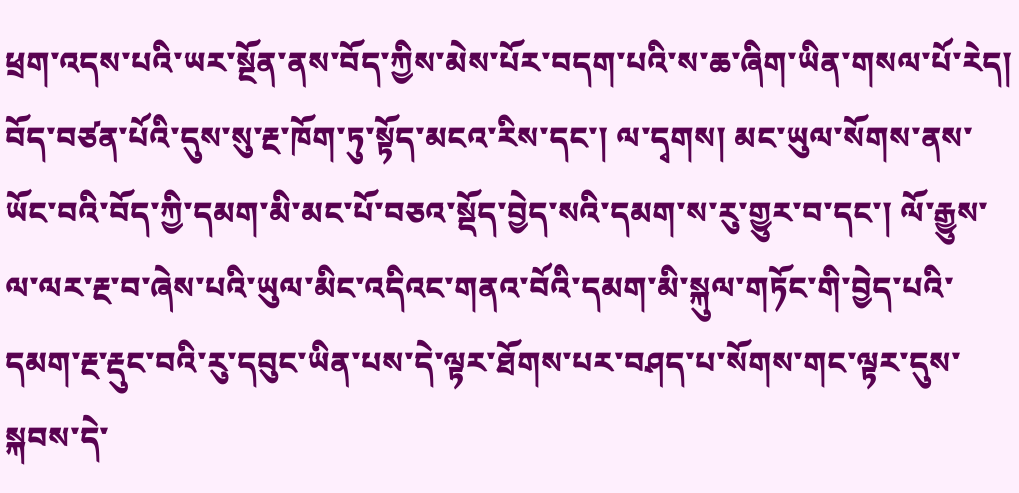ཕྲག་འདས་པའི་ཡར་སྔོན་ནས་བོད་ཀྱིས་མེས་པོར་བདག་པའི་ས་ཆ་ཞིག་ཡིན་གསལ་པོ་རེད།
བོད་བཙན་པོའི་དུས་སུ་རྔ་ཁོག་ཏུ་སྟོད་མངའ་རིས་དང་། ལ་དྭགས། མང་ཡུལ་སོགས་ནས་ཡོང་བའི་བོད་ཀྱི་དམག་མི་མང་པོ་བཅའ་སྡོད་བྱེད་སའི་དམག་ས་རུ་གྱུར་བ་དང་། ལོ་རྒྱུས་ལ་ལར་རྔ་བ་ཞེས་པའི་ཡུལ་མིང་འདིའང་གནའ་བོའི་དམག་མི་སྐུལ་གཏོང་གི་བྱེད་པའི་དམག་རྔ་རྡུང་བའི་རུ་དབུང་ཡིན་པས་དེ་ལྟར་ཐོགས་པར་བཤད་པ་སོགས་གང་ལྟར་དུས་སྐབས་དེ་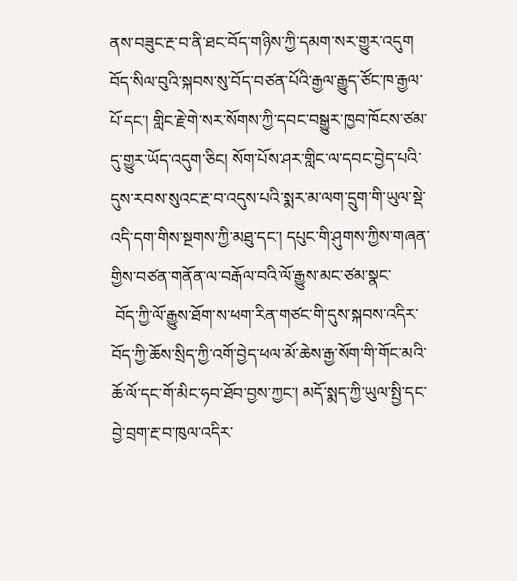ནས་བཟུང་རྔ་བ་ནི་ཐང་བོད་གཉིས་ཀྱི་དམག་སར་གྱུར་འདུག
བོད་སིལ་བུའི་སྐབས་སུ་བོད་བཙན་པོའི་རྒྱལ་རྒྱུད་ཙོང་ཁ་རྒྱལ་པོ་དང་། གླིང་རྗེ་གེ་སར་སོགས་ཀྱི་དབང་བསྒྱུར་ཁྱབ་ཁོངས་ཙམ་དུ་གྱུར་ཡོད་འདུག་ཅིང། སོག་པོས་ཤར་གླིང་ལ་དབང་བྱེད་པའི་དུས་རབས་སུའང་རྔ་བ་འདུས་པའི་སྨར་མ་ལག་དྲུག་གི་ཡུལ་སྡེ་འདི་དག་གིས་སྔགས་ཀྱི་མཐུ་དང་། དཔུང་གི་ཤུགས་ཀྱིས་གཞན་གྱིས་བཙན་གནོན་ལ་བརྒོལ་བའི་ལོ་རྒྱུས་མང་ཙམ་སྣང་
 བོད་ཀྱི་ལོ་རྒྱུས་ཐོག་ས་ཕག་རིན་གཙང་གི་དུས་སྐབས་འདིར་བོད་ཀྱི་ཆོས་སྲིད་ཀྱི་འགོ་བྱེད་ཕལ་མོ་ཆེས་རྒྱ་སོག་གི་གོང་མའི་ཆོ་ལོ་དང་གོ་མིང་ཧབ་ཐོབ་བྱས་ཀྱང་། མདོ་སྨད་ཀྱི་ཡུལ་སྤྱི་དང་བྱེ་བྲག་རྔ་བ་ཁུལ་འདིར་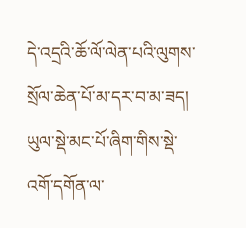དེ་འདྲའི་ཆོ་ལོ་ལེན་པའི་ལུགས་སྲོལ་ཆེན་པོ་མ་དར་བ་མ་ཟད། ཡུལ་སྡེ་མང་པོ་ཞིག་གིས་སྡེ་འགོ་དགོན་ལ་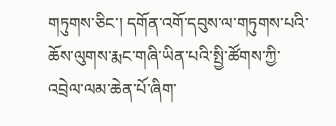གཏུགས་ཅིང་། དགོན་འགོ་དབུས་ལ་གཏུགས་པའི་ཆོས་ལུགས་རྨང་གཞི་ཡིན་པའི་སྤྱི་ཚོགས་ཀྱི་འབྲེལ་ལམ་ཆེན་པོ་ཞིག་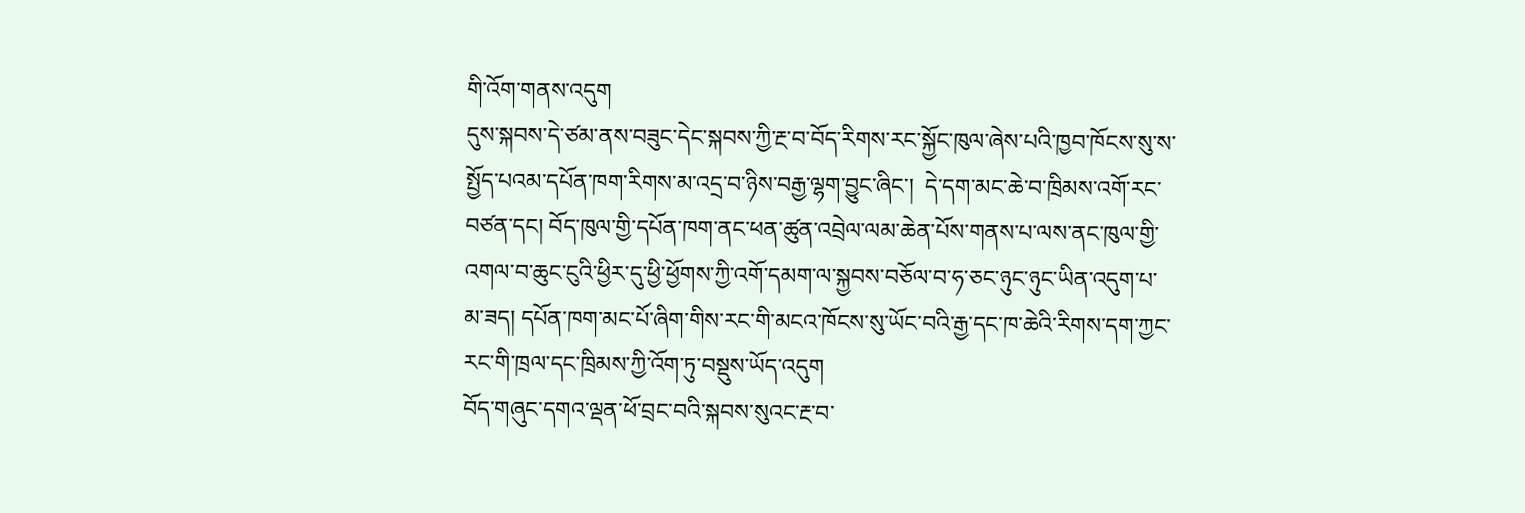གི་འོག་གནས་འདུག
དུས་སྐབས་དེ་ཙམ་ནས་བཟུང་དེང་སྐབས་ཀྱི་རྔ་བ་བོད་རིགས་རང་སྐྱོང་ཁུལ་ཞེས་པའི་ཁྱབ་ཁོངས་སུ་ས་སྤྱོད་པའམ་དཔོན་ཁག་རིགས་མ་འདྲ་བ་ཉིས་བརྒྱ་ལྷག་བྱུང་ཞིང་།  དེ་དག་མང་ཆེ་བ་ཁྲིམས་འགོ་རང་བཙན་དང། བོད་ཁུལ་གྱི་དཔོན་ཁག་ནང་ཕན་ཚུན་འབྲེལ་ལམ་ཆེན་པོས་གནས་པ་ལས་ནང་ཁུལ་གྱི་འགལ་བ་ཆུང་ངུའི་ཕྱིར་དུ་ཕྱི་ཕྱོགས་ཀྱི་འགོ་དམག་ལ་སྐྱབས་བཅོལ་བ་ཧ་ཅང་ཉུང་ཉུང་ཡིན་འདུག་པ་མ་ཟད། དཔོན་ཁག་མང་པོ་ཞིག་གིས་རང་གི་མངའ་ཁོངས་སུ་ཡོང་བའི་རྒྱ་དང་ཁ་ཆེའི་རིགས་དག་ཀྱང་རང་གི་ཁྲལ་དང་ཁྲིམས་ཀྱི་འོག་ཏུ་བསྡུས་ཡོད་འདུག
བོད་གཞུང་དགའ་ལྡན་ཕོ་བྲང་བའི་སྐབས་སུའང་རྔ་བ་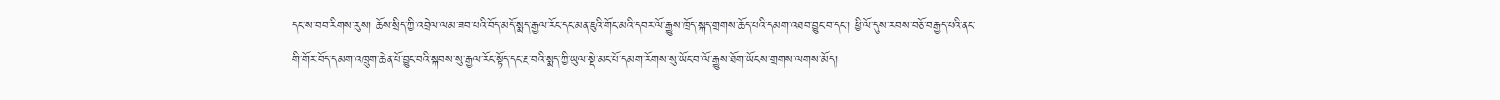དང་ས་བབ་རིགས་རུས། ཆོས་སྲིད་ཀྱི་འབྲེལ་ལམ་ཟབ་པའི་བོད་མདོ་སྨད་རྒྱལ་རོང་དང་མན་ཇུའི་གོང་མའི་དབར་ལོ་རྒྱུས་ཁྲོད་སྐད་གྲགས་ཆོད་པའི་དམག་འཐབ་བྱུང་བ་དང་། ཕྱི་ལོ་དུས་རབས་བཅོ་བརྒྱད་པའི་ནང་གི་གོར་བོད་དམག་འཁྲུག་ཆེན་པོ་བྱུང་བའི་སྐབས་སུ་རྒྱལ་རོང་སྟོད་དང་རྔ་བའི་སྨད་ཀྱི་ཡུལ་སྡེ་མང་པོ་དམག་རོགས་སུ་ཡོང་བ་ལོ་རྒྱུས་ཐོག་ཡོངས་གྲགས་ལགས་མོད།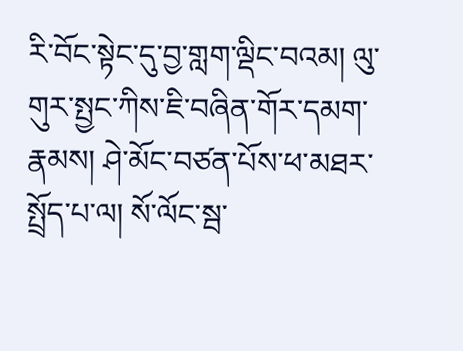རི་བོང་སྟེང་དུ་བྱ་གླག་ལྡིང་བའམ། ལུ་གུར་སྤྱང་ཀིས་ཇི་བཞིན་གོར་དམག་རྣམས། ཤེ་མོང་བཙན་པོས་ཕ་མཐར་སྤྲོད་པ་ལ། སོ་ལོང་སྦ་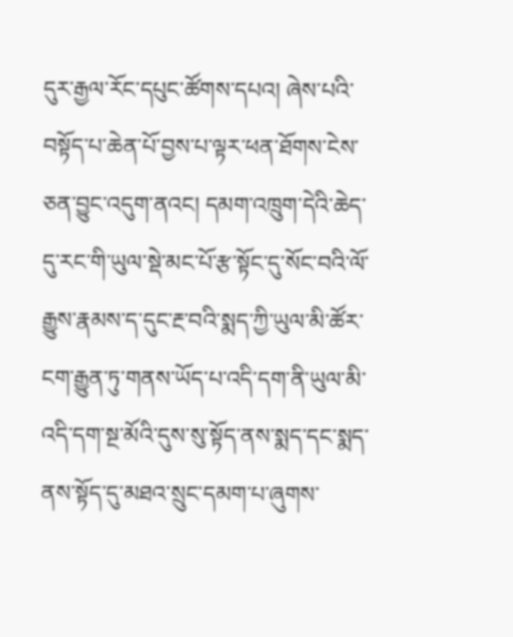དུར་རྒྱལ་རོང་དཔུང་ཚོགས་དཔའ། ཞེས་པའི་བསྟོད་པ་ཆེན་པོ་བྱས་པ་ལྟར་ཕན་ཐོགས་ངེས་ཅན་བྱུང་འདུག་ནའང། དམག་འཁྲུག་དེའི་ཆེད་དུ་རང་གི་ཡུལ་སྡེ་མང་པོ་རྩ་སྟོང་དུ་སོང་བའི་ལོ་རྒྱུས་རྣམས་ད་དུང་རྔ་བའི་སྨད་ཀྱི་ཡུལ་མི་ཚོར་ངག་རྒྱུན་ཏུ་གནས་ཡོད་པ་འདི་དག་ནི་ཡུལ་མི་འདི་དག་སྔ་མོའི་དུས་སུ་སྟོད་ནས་སྨད་དང་སྨད་ནས་སྟོད་དུ་མཐའ་སྲུང་དམག་པ་ཞུགས་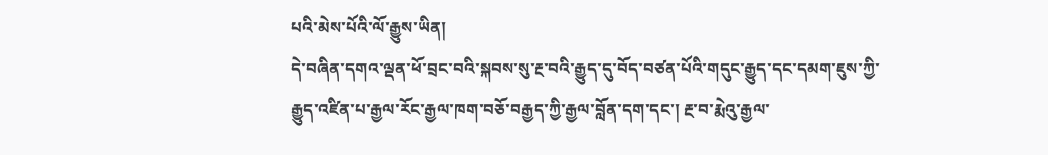པའི་མེས་པོའི་ལོ་རྒྱུས་ཡིན།
དེ་བཞིན་དགའ་ལྡན་ཕོ་བྲང་བའི་སྐབས་སུ་རྔ་བའི་རྒྱུད་དུ་བོད་བཙན་པོའི་གདུང་རྒྱུད་དང་དམག་ཇུས་ཀྱི་རྒྱུད་འཛིན་པ་རྒྱལ་རོང་རྒྱལ་ཁག་བཅོ་བརྒྱད་ཀྱི་རྒྱལ་བློན་དག་དང་། རྔ་བ་རྨེའུ་རྒྱལ་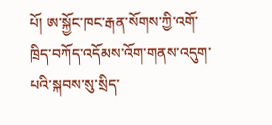པོ། ཨ་སྐྱོང་ཁང་རྒན་སོགས་ཀྱི་འགོ་ཁྲིད་བཀོད་འདོམས་འོག་གནས་འདུག་པའི་སྐབས་སུ་སྲིད་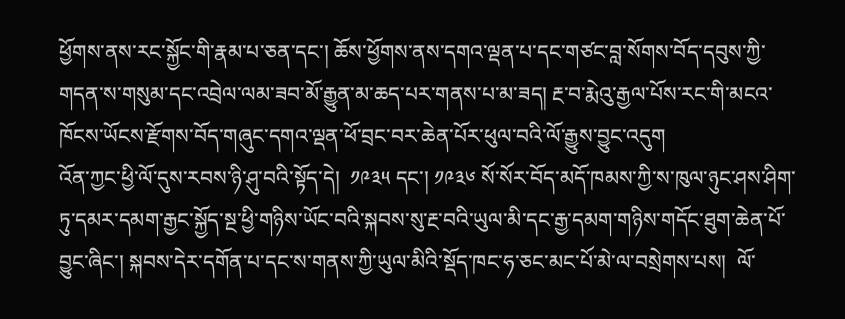ཕྱོགས་ནས་རང་སྐྱོང་གི་རྣམ་པ་ཅན་དང་། ཆོས་ཕྱོགས་ནས་དགའ་ལྡན་པ་དང་གཙང་བླ་སོགས་བོད་དབུས་ཀྱི་གདན་ས་གསུམ་དང་འབྲེལ་ལམ་ཟབ་མོ་རྒྱུན་མ་ཆད་པར་གནས་པ་མ་ཟད། རྔ་བ་རྨེའུ་རྒྱལ་པོས་རང་གི་མངའ་ཁོངས་ཡོངས་རྫོགས་བོད་གཞུང་དགའ་ལྡན་ཕོ་བྲང་བར་ཆེན་པོར་ཕུལ་བའི་ལོ་རྒྱུས་བྱུང་འདུག
འོན་ཀྱང་ཕྱི་ལོ་དུས་རབས་ཉི་ཤུ་བའི་སྟོད་དེ།  ༡༩༣༥ དང་། ༡༩༣༦ སོ་སོར་བོད་མདོ་ཁམས་ཀྱི་ས་ཁུལ་ཉུང་ཤས་ཤིག་ཏུ་དམར་དམག་རྒྱང་སྐྱོད་སྔ་ཕྱི་གཉིས་ཡོང་བའི་སྐབས་སུ་རྔ་བའི་ཡུལ་མི་དང་རྒྱ་དམག་གཉིས་གདོང་ཐུག་ཆེན་པོ་བྱུང་ཞིང་། སྐབས་དེར་དགོན་པ་དང་ས་གནས་ཀྱི་ཡུལ་མིའི་སྡོད་ཁང་ཧ་ཅང་མང་པོ་མེ་ལ་བསྲེགས་པས།  ལོ་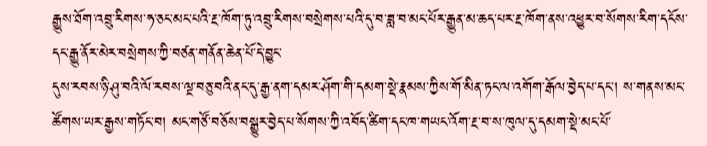རྒྱུས་ཐོག་འབྲུ་རིགས་ཧ་ཅང་མང་པའི་རྔ་ཁོག་ཏུ་འབྲུ་རིགས་བསྲེགས་པའི་དུ་བ་ཟླ་བ་མང་པོར་རྒྱུན་མ་ཆད་པར་རྔ་ཁོག་ནས་འཕྱུར་བ་སོགས་རིག་དངོས་དང་རྒྱུ་ནོར་མེར་བསྲེགས་ཀྱི་བཙན་གནོན་ཆེན་པོ་དེ་བྱུང་
དུས་རབས་ཉི་ཤུ་བའི་ལོ་རབས་ལྔ་བཅུ་བའི་ནང་དུ་རྒྱ་ནག་དམར་ཤོག་གི་དམག་སྡེ་རྣམས་ཀྱིས་གོ་མིན་ཏང་ལ་འགོག་རྒོལ་བྱེད་པ་དང་། ས་གནས་མང་ཚོགས་ཡར་རྒྱས་གཏོང་བ། མང་གཙོ་བཅོས་བསྒྱུར་བྱེད་པ་སོགས་ཀྱི་འབོད་ཚིག་དང་ཁ་གཡང་འོག་རྔ་བ་ས་ཁུལ་དུ་དམག་སྡེ་མང་པོ་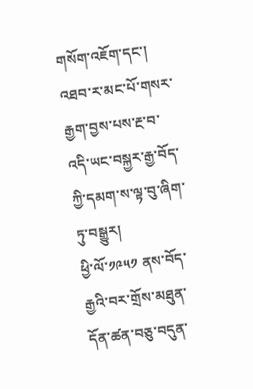གསོག་འཇོག་དང་། འཐབ་ར་མང་པོ་གསར་རྒྱག་བྱས་པས་རྔ་བ་འདི་ཡང་བསྐྱར་རྒྱ་བོད་ཀྱི་དམག་ས་ལྟ་བུ་ཞིག་ཏུ་བསྒྱུར།
ཕྱི་ལོ་༡༩༥༡ ནས་བོད་རྒྱའི་བར་གྲོས་མཐུན་དོན་ཚན་བཅུ་བདུན་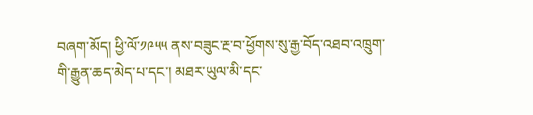བཞག་མོད། ཕྱི་ལོ་༡༩༥༥ ནས་བཟུང་རྔ་བ་ཕྱོགས་སུ་རྒྱ་བོད་འཐབ་འཁྲུག་གི་རྒྱུན་ཆད་མེད་པ་དང་། མཐར་ཡུལ་མི་དང་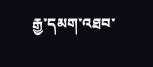རྒྱ་དམག་འཐབ་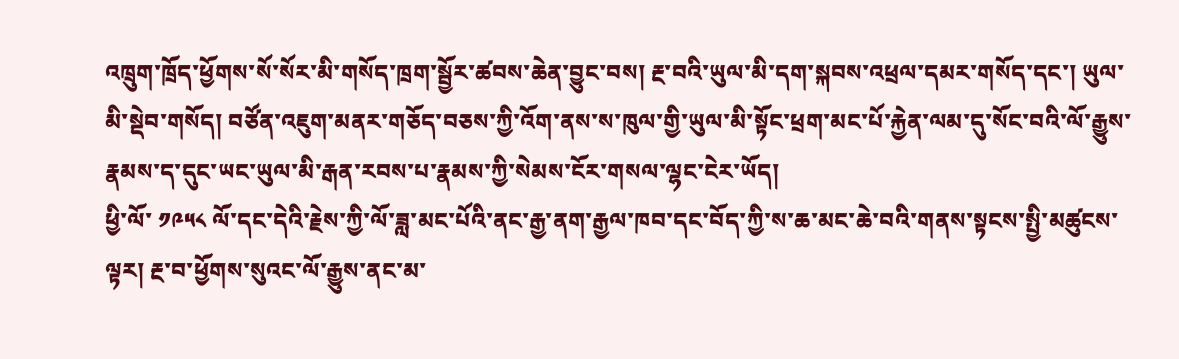འཁྲུག་ཁྲོད་ཕྱོགས་སོ་སོར་མི་གསོད་ཁྲག་སྦྱོར་ཚབས་ཆེན་བྱུང་བས། རྔ་བའི་ཡུལ་མི་དག་སྐབས་འཕྲལ་དམར་གསོད་དང་། ཡུལ་མི་སྡེབ་གསོད། བཙོན་འཇུག་མནར་གཅོད་བཅས་ཀྱི་འོག་ནས་ས་ཁུལ་གྱི་ཡུལ་མི་སྟོང་ཕྲག་མང་པོ་རྐྱེན་ལམ་དུ་སོང་བའི་ལོ་རྒྱུས་རྣམས་ད་དུང་ཡང་ཡུལ་མི་རྒན་རབས་པ་རྣམས་ཀྱི་སེམས་ངོར་གསལ་ལྷང་ངེར་ཡོད།
ཕྱི་ལོ་ ༡༩༥༨ ལོ་དང་དེའི་རྗེས་ཀྱི་ལོ་ཟླ་མང་པོའི་ནང་རྒྱ་ནག་རྒྱལ་ཁབ་དང་བོད་ཀྱི་ས་ཆ་མང་ཆེ་བའི་གནས་སྟངས་སྤྱི་མཚུངས་ལྟར། རྔ་བ་ཕྱོགས་སུའང་ལོ་རྒྱུས་ནང་མ་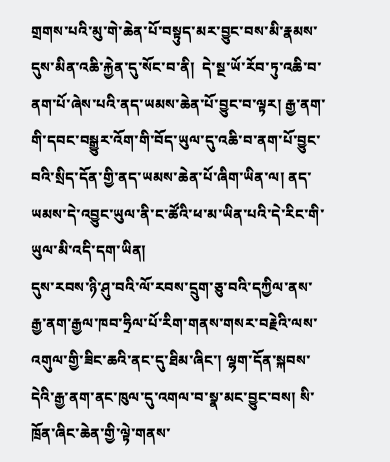གྲགས་པའི་མུ་གེ་ཆེན་པོ་བསྟུད་མར་བྱུང་བས་མི་རྣམས་དུས་མིན་འཆི་རྐྱེན་དུ་སོང་བ་ནི།  དེ་སྔ་ཡོ་རོབ་ཏུ་འཆི་བ་ནག་པོ་ཞེས་པའི་ནད་ཡམས་ཆེན་པོ་བྱུང་བ་ལྟར། རྒྱ་ནག་གི་དབང་བསྒྱུར་འོག་གི་བོད་ཡུལ་དུ་འཆི་བ་ནག་པོ་བྱུང་བའི་སྲིད་དོན་གྱི་ནད་ཡམས་ཆེན་པོ་ཞིག་ཡིན་ལ། ནད་ཡམས་དེ་འབྱུང་ཡུལ་ནི་ང་ཚོའི་ཕ་མ་ཡིན་པའི་དེ་རིང་གི་ཡུལ་མི་འདི་དག་ཡིན།
དུས་རབས་ཉི་ཤུ་བའི་ལོ་རབས་དྲུག་ཅུ་བའི་དཀྱིལ་ནས་རྒྱ་ནག་རྒྱལ་ཁབ་ཧྲིལ་པོ་རིག་གནས་གསར་བརྗེའི་ལས་འགུལ་གྱི་ཟིང་ཆའི་ནང་དུ་ཐིམ་ཞིང་། ལྷག་དོན་སྐབས་དེའི་རྒྱ་ནག་ནང་ཁུལ་དུ་འགལ་བ་སྣ་མང་བྱུང་བས། སི་ཁྲོན་ཞིང་ཆེན་གྱི་ལྟེ་གནས་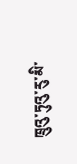ཁྲུའུ་ཏུའུ་རུ་མི་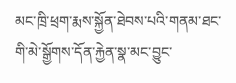མང་ཁྲི་ཕྲག་རྨས་སྐྱོན་ཐེབས་པའི་གནམ་ཐང་གི་མེ་སྒྱོགས་དོན་རྐྱེན་སྣ་མང་བྱུང་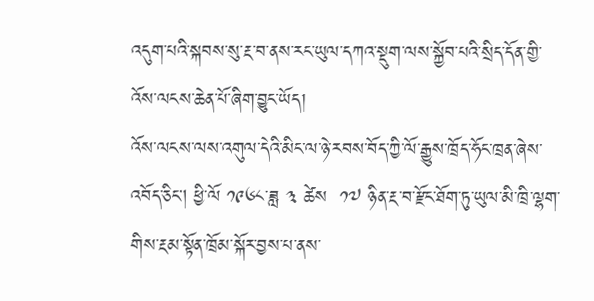འདུག་པའི་སྐབས་སུ་རྔ་བ་ནས་རང་ཡུལ་དཀའ་སྡུག་ལས་སྐྱོབ་པའི་སྲིད་དོན་གྱི་འོས་ལངས་ཆེན་པོ་ཞིག་བྱུང་ཡོད།
འོས་ལངས་ལས་འགུལ་དེའི་མིང་ལ་ཉེ་རབས་བོད་ཀྱི་ལོ་རྒྱུས་ཁྲོད་ཧོང་ཁྲན་ཞེས་འབོད་ཅིང། ཕྱི་ལོ ༡༩༦༨་ཟླ ༣ ཚེས  ༡༧ ཉིན་རྔ་བ་རྫོང་ཐོག་ཏུ་ཡུལ་མི་ཁྲི་ལྷག་གིས་རྔམ་སྟོན་ཁྲོམ་སྐོར་བྱས་པ་ནས་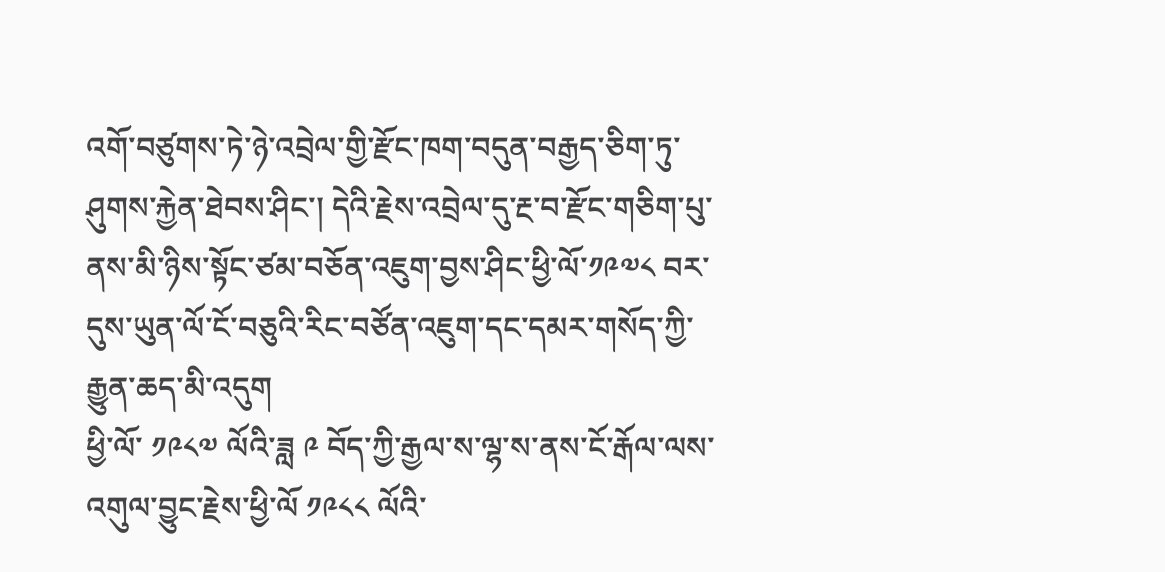འགོ་བཙུགས་ཏེ་ཉེ་འབྲེལ་གྱི་རྫོང་ཁག་བདུན་བརྒྱད་ཅིག་ཏུ་ཤུགས་རྐྱེན་ཐེབས་ཤིང་། དེའི་རྗེས་འབྲེལ་དུ་རྔ་བ་རྫོང་གཅིག་པུ་ནས་མི་ཉིས་སྟོང་ཙམ་བཅོན་འཇུག་བྱས་ཤིང་ཕྱི་ལོ་༡༩༧༨ བར་དུས་ཡུན་ལོ་ངོ་བཅུའི་རིང་བཙོན་འཇུག་དང་དམར་གསོད་ཀྱི་རྒྱུན་ཆད་མི་འདུག
ཕྱི་ལོ་ ༡༩༨༧ ལོའི་ཟླ ༩ བོད་ཀྱི་རྒྱལ་ས་ལྷ་ས་ནས་ངོ་རྒོལ་ལས་འགུལ་བྱུང་རྗེས་ཕྱི་ལོ ༡༩༨༨ ལོའི་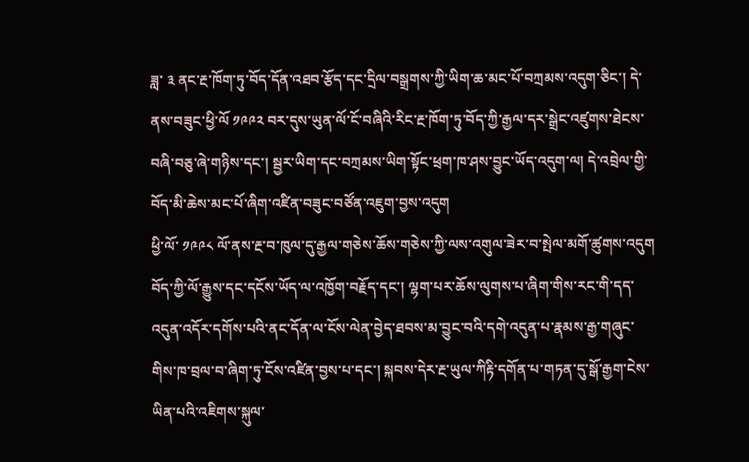ཟླ་ ༣ ནང་རྔ་ཁོག་ཏུ་བོད་དོན་འཐབ་རྩོད་དང་དྲིལ་བསྒྲགས་ཀྱི་ཡིག་ཆ་མང་པོ་བཀྲམས་འདུག་ཅིང་། དེ་ནས་བཟུང་ཕྱི་ལོ ༡༩༩༢ བར་དུས་ཡུན་ལོ་ངོ་བཞིའི་རིང་རྔ་ཁོག་ཏུ་བོད་ཀྱི་རྒྱལ་དར་སྒྲེང་འཛུགས་ཐེངས་བཞི་བཅུ་ཞེ་གཉིས་དང་། སྦྱར་ཡིག་དང་བཀྲམས་ཡིག་སྟོང་ཕྲག་ཁ་ཤས་བྱུང་ཡོད་འདུག་ལ། དེ་འབྲེལ་གྱི་བོད་མི་ཆེས་མང་པོ་ཞིག་འཛིན་བཟུང་བཙོན་འཇུག་བྱས་འདུག
ཕྱི་ལོ་ ༡༩༩༨ ལོ་ནས་རྔ་བ་ཁུལ་དུ་རྒྱལ་གཅེས་ཆོས་གཅེས་ཀྱི་ལས་འགུལ་ཟེར་བ་སྤེལ་མགོ་ཚུགས་འདུག  བོད་ཀྱི་ལོ་རྒྱུས་དང་དངོས་ཡོད་ལ་འཁྱོག་བརྗོད་དང་། ལྷག་པར་ཆོས་ལུགས་པ་ཞིག་གིས་རང་གི་དད་འདུན་འདོར་དགོས་པའི་ནང་དོན་ལ་ངོས་ལེན་བྱེད་ཐབས་མ་བྱུང་བའི་དགེ་འདུན་པ་རྣམས་རྒྱ་གཞུང་གིས་ཁ་བྲལ་བ་ཞིག་ཏུ་ངོས་འཛིན་བྱས་པ་དང་། སྐབས་དེར་རྔ་ཡུལ་ཀིརྟི་དགོན་པ་གཏན་དུ་སྒོ་རྒྱག་ངེས་ཡིན་པའི་འཇིགས་སྐུལ་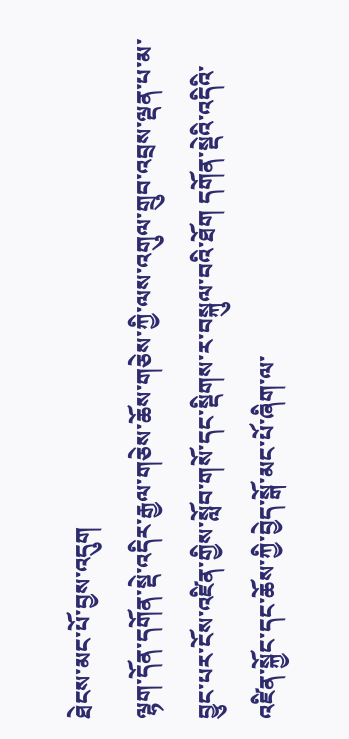ཐེངས་མང་པོ་བྱས་འདུག
ལྷག་དོན་དགོན་སྡེ་འདིར་རྒྱལ་གཅེས་ཆོས་གཅེས་ཀྱི་ལས་འགུལ་གྲུབ་འབྲས་ལྡན་པ་མ་བྱུང་པར་ངོས་འཛིན་གྱིས་སློབ་གསོ་དང་སྡིགས་ར་བསྐུལ་བའི་ཐོག དགོན་སྡེའི་འདིའི་འཛིན་སྐྱོང་དང་ཆོས་ཀྱི་བྱེད་སྒོ་མང་པོ་ཞིག་ལ་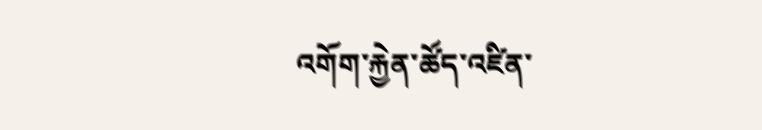འགོག་རྐྱེན་ཚོད་འཛིན་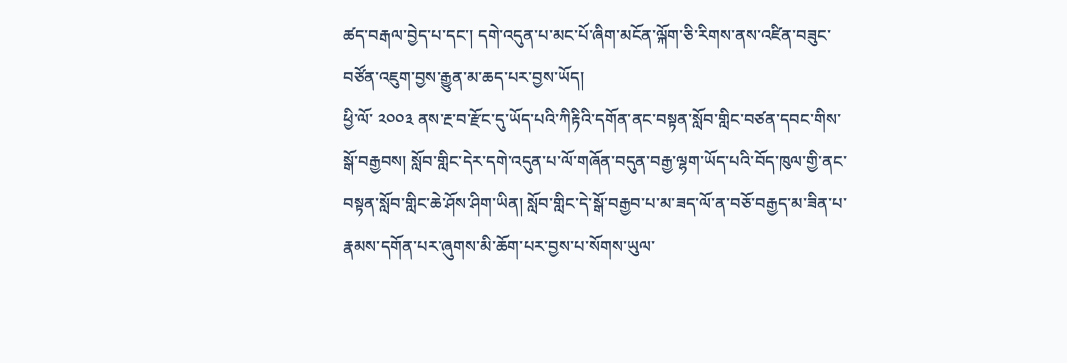ཚད་བརྒལ་བྱེད་པ་དང་། དགེ་འདུན་པ་མང་པོ་ཞིག་མངོན་ལྐོག་ཅི་རིགས་ནས་འཛིན་བཟུང་བཙོན་འཇུག་བྱས་རྒྱུན་མ་ཆད་པར་བྱས་ཡོད།
ཕྱི་ལོ་ ༢༠༠༣ ནས་རྔ་བ་རྫོང་དུ་ཡོད་པའི་ཀིརྟིའི་དགོན་ནང་བསྟན་སློབ་གླིང་བཙན་དབང་གིས་སྒོ་བརྒྱབས། སློབ་གླིང་དེར་དགེ་འདུན་པ་ལོ་གཞོན་བདུན་བརྒྱ་ལྷག་ཡོད་པའི་བོད་ཁུལ་གྱི་ནང་བསྟན་སློབ་གླིང་ཆེ་ཤོས་ཤིག་ཡིན། སློབ་གླིང་དེ་སྒོ་བརྒྱབ་པ་མ་ཟད་ལོ་ན་བཅོ་བརྒྱད་མ་ཟིན་པ་རྣམས་དགོན་པར་ཞུགས་མི་ཆོག་པར་བྱས་པ་སོགས་ཡུལ་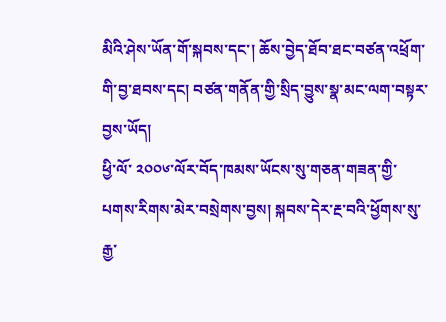མིའི་ཤེས་ཡོན་གོ་སྐབས་དང་། ཆོས་བྱེད་ཐོབ་ཐང་བཙན་འཕྲོག་གི་བྱ་ཐབས་དང། བཙན་གནོན་གྱི་སྲིད་བྱུས་སྣ་མང་ལག་བསྟར་བྱས་ཡོད།
ཕྱི་ལོ་ ༢༠༠༦་ལོར་བོད་ཁམས་ཡོངས་སུ་གཅན་གཟན་གྱི་པགས་རིགས་མེར་བསྲེགས་བྱས། སྐབས་དེར་རྔ་བའི་ཕྱོགས་སུ་རྒྱ་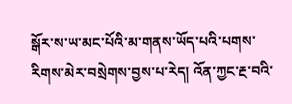སྒོར་ས་ཡ་མང་པོའི་མ་གནས་ཡོད་པའི་པགས་རིགས་མེར་བསྲེགས་བྱས་པ་རེད། འོན་ཀྱང་རྔ་བའི་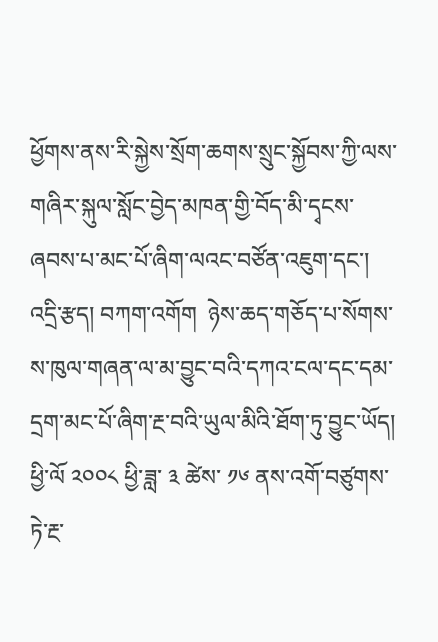ཕྱོགས་ནས་རི་སྐྱེས་སྲོག་ཆགས་སྲུང་སྐྱོབས་ཀྱི་ལས་གཞིར་སྐུལ་སློང་བྱེད་མཁན་གྱི་བོད་མི་དྭངས་ཞབས་པ་མང་པོ་ཞིག་ལའང་བཙོན་འཇུག་དང་། འདྲི་རྩད། བཀག་འགོག  ཉེས་ཆད་གཅོད་པ་སོགས་ས་ཁུལ་གཞན་ལ་མ་བྱུང་བའི་དཀའ་ངལ་དང་དམ་དྲག་མང་པོ་ཞིག་རྔ་བའི་ཡུལ་མིའི་ཐོག་ཏུ་བྱུང་ཡོད།
ཕྱི་ལོ ༢༠༠༨ ཕྱི་ཟླ་ ༣ ཚེས་ ༡༦ ནས་འགོ་བཙུགས་ཏེ་རྔ་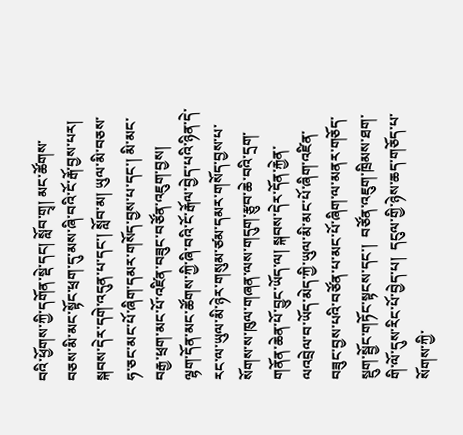བའི་ཕྱོགས་ཀྱི་དགོན་སྡེ་དང། སློབ་གྲྭ། མང་ཚོགས་བཅས་མི་མང་སྟོང་ཕྲག་དུ་མས་ཞི་བའི་ངོ་རྒོ་བྱས་པར།  སྐབས་དེར་དགེ་འདུན་པ་དང་། སློབ་མ། ཡུལ་མི་བཅས་ཧ་ཅང་མང་པོ་ཞིག་དམར་གསོད་བྱས་པ་དང་། མི་མང་བརྒྱ་ཕྲག་མང་པོ་འཛིན་བཟུང་བཙོན་འཇུག་བྱས།
ལྷག་དོན་མང་ཚོགས་ཀྱི་ཞི་བའི་ངོ་རྒོལ་བྱེད་པའི་ཉིན་དེ་རང་ལ་ཡུལ་མི་ཉེར་གསུམ་ཙམ་དམར་གསོད་བྱས་པ་སོགས་ས་ཁུལ་གཞན་ལས་གདུག་རྩུབ་ཆེ་བའི་དྲག་གནོན་ཆེན་པོ་བྱུང་ཡོད་ལ། སྐབས་དེར་དོན་རྐྱེན་ལའབྲེལ་བ་ཡོད་མེད་ཀྱི་ཡུལ་མི་མང་པོ་ཞིག་འཛིན་བཟུང་བྱས་པའི་བཙོན་པ་མང་པོ་ཞིག་ལ་མནར་གཅོད་སྡུག་སྦྱོང་གཏོང་སྟངས་དང་།  བཙོན་འཇུག་ཁྲིམས་ཐག་གི་ལོ་དུས་རིང་པོ་བྱེད་པ།  དངུལ་གྱི་ཉེས་ཆད་གཅོད་པ་སོགས་ཀྱི་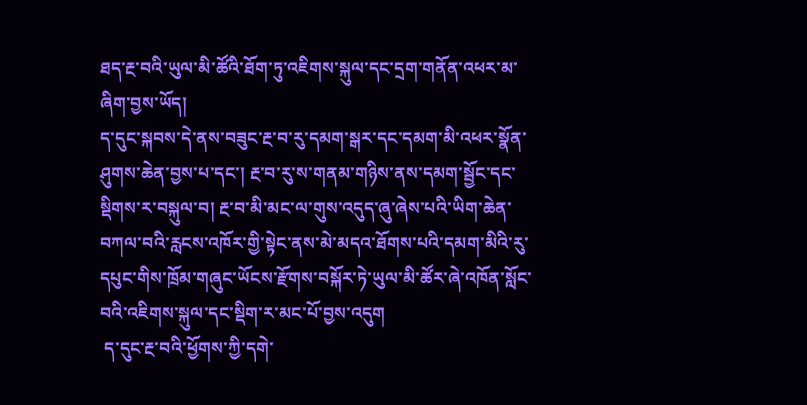ཐད་རྔ་བའི་ཡུལ་མི་ཚོའི་ཐོག་ཏུ་འཇིགས་སྐུལ་དང་དྲག་གནོན་འཕར་མ་ཞིག་བྱས་ཡོད།
ད་དུང་སྐབས་དེ་ནས་བཟུང་རྔ་བ་རུ་དམག་སྒར་དང་དམག་མི་འཕར་སྣོན་ཤུགས་ཆེན་བྱས་པ་དང་། རྔ་བ་རུ་ས་གནམ་གཉིས་ནས་དམག་སྦྱོང་དང་སྡིགས་ར་བསྐུལ་བ། རྔ་བ་མི་མང་ལ་གུས་འདུད་ཞུ་ཞེས་པའི་ཡིག་ཆེན་བཀལ་བའི་རླངས་འཁོར་གྱི་སྟེང་ནས་མེ་མདའ་ཐོགས་པའི་དམག་མིའི་རུ་དཔུང་གིས་ཁྲོམ་གཞུང་ཡོངས་རྫོགས་བསྐོར་ཏེ་ཡུལ་མི་ཚོར་ཞེ་འཁོན་སློང་བའི་འཇིགས་སྐུལ་དང་སྡིག་ར་མང་པོ་བྱས་འདུག
 ད་དུང་རྔ་བའི་ཕྱོགས་ཀྱི་དགེ་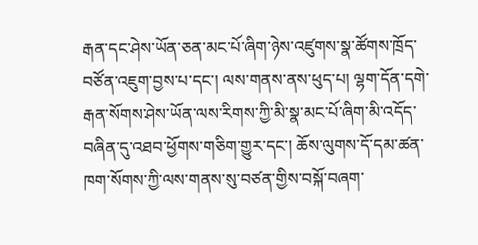རྒན་དང་ཤེས་ཡོན་ཅན་མང་པོ་ཞིག་ཉེས་འཛུགས་སྣ་ཚོགས་ཁྲོད་བཙོན་འཇུག་བྱས་པ་དང་། ལས་གནས་ནས་ཕུད་པ། ལྷག་དོན་དགེ་རྒན་སོགས་ཤེས་ཡོན་ལས་རིགས་ཀྱི་མི་སྣ་མང་པོ་ཞིག་མི་འདོད་བཞིན་དུ་འཐབ་ཕྱོགས་གཅིག་གྱུར་དང་། ཆོས་ལུགས་དོ་དམ་ཚན་ཁག་སོགས་ཀྱི་ལས་གནས་སུ་བཙན་གྱིས་བསྐོ་བཞག་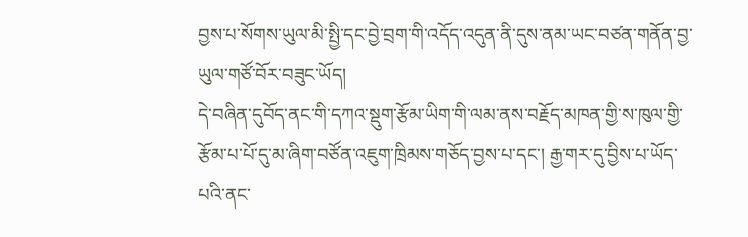བྱས་པ་སོགས་ཡུལ་མི་སྤྱི་དང་བྱེ་བྲག་གི་འདོད་འདུན་ནི་དུས་ནམ་ཡང་བཙན་གནོན་བྱ་ཡུལ་གཙོ་བོར་བཟུང་ཡོད།
དེ་བཞིན་དུབོད་ནང་གི་དཀའ་སྡུག་རྩོམ་ཡིག་གི་ལམ་ནས་བརྗོད་མཁན་གྱི་ས་ཁུལ་གྱི་རྩོམ་པ་པོ་དུ་མ་ཞིག་བཙོན་འཇུག་ཁྲིམས་གཅོད་བྱས་པ་དང་། རྒྱ་གར་དུ་བྱིས་པ་ཡོད་པའི་ནང་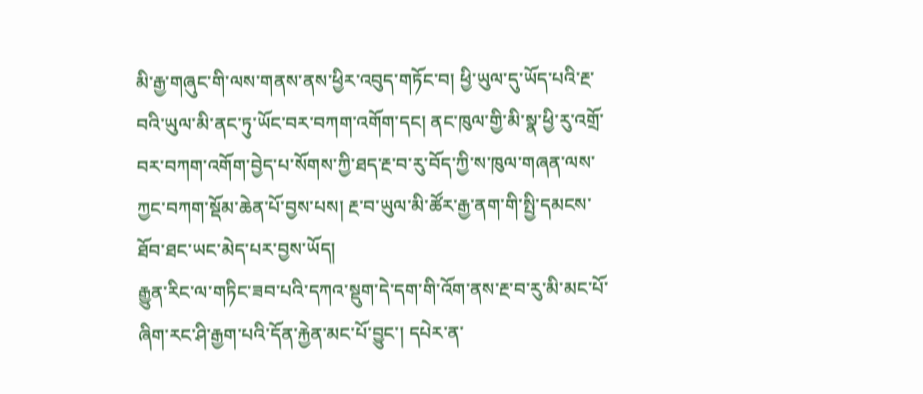མི་རྒྱ་གཞུང་གི་ལས་གནས་ནས་ཕྱིར་འབུད་གཏོང་བ། ཕྱི་ཡུལ་དུ་ཡོད་པའི་རྔ་བའི་ཡུལ་མི་ནང་ཏུ་ཡོང་བར་བཀག་འགོག་དང། ནང་ཁུལ་གྱི་མི་སྣ་ཕྱི་རུ་འགྲོ་བར་བཀག་འགོག་བྱེད་པ་སོགས་ཀྱི་ཐད་རྔ་བ་རུ་བོད་ཀྱི་ས་ཁུལ་གཞན་ལས་ཀྱང་བཀག་སྡོམ་ཆེན་པོ་བྱས་པས། རྔ་བ་ཡུལ་མི་ཚོར་རྒྱ་ནག་གི་སྤྱི་དམངས་ཐོབ་ཐང་ཡང་མེད་པར་བྱས་ཡོད།
རྒྱུན་རིང་ལ་གཏིང་ཟབ་པའི་དཀའ་སྡུག་དེ་དག་གི་འོག་ནས་རྔ་བ་རུ་མི་མང་པོ་ཞིག་རང་ཤི་རྒྱག་པའི་དོན་རྐྱེན་མང་པོ་བྱུང་། དཔེར་ན་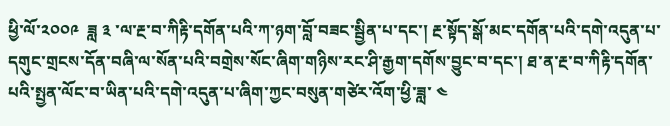ཕྱི་ལོ་༢༠༠༩  ཟླ ༣ ་ལ་རྔ་བ་ཀིརྟི་དགོན་པའི་ཀ་ཉག་བློ་བཟང་སྦྱིན་པ་དང་། རྔ་སྟོད་སྒོ་མང་དགོན་པའི་དགེ་འདུན་པ་དགུང་གྲངས་དོན་བཞི་ལ་སོན་པའི་བགྲེས་སོང་ཞིག་གཉིས་རང་ཤི་རྒྱག་དགོས་བྱུང་བ་དང་། ཐ་ན་རྔ་བ་ཀིརྟི་དགོན་པའི་སྤྱན་ལོང་བ་ཡིན་པའི་དགེ་འདུན་པ་ཞིག་ཀྱང་བསུན་གཙེར་འོག་ཕྱི་ཟླ་ ༤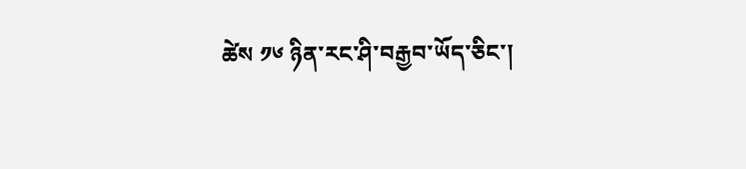ཚེས ༡༦ ཉིན་རང་ཤི་བརྒྱབ་ཡོད་ཅིང་།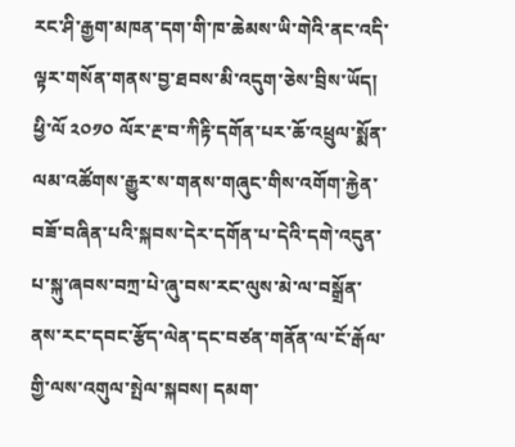རང་ཤི་རྒྱག་མཁན་དག་གི་ཁ་ཆེམས་ཡི་གེའི་ནང་འདི་ལྟར་གསོན་གནས་བྱ་ཐབས་མི་འདུག་ཅེས་བྲིས་ཡོད།
ཕྱི་ལོ ༢༠༡༠ ལོར་རྔ་བ་ཀིརྟི་དགོན་པར་ཆོ་འཕྲུལ་སྨོན་ལམ་འཚོགས་རྒྱུར་ས་གནས་གཞུང་གིས་འགོག་རྐྱེན་བཟོ་བཞིན་པའི་སྐབས་དེར་དགོན་པ་དེའི་དགེ་འདུན་པ་སྐུ་ཞབས་བཀྲ་པེ་ཞུ་བས་རང་ལུས་མེ་ལ་བསྒྲོན་ནས་རང་དབང་རྩོད་ལེན་དང་བཙན་གནོན་ལ་ངོ་རྒོལ་གྱི་ལས་འགུལ་སྤེལ་སྐབས། དམག་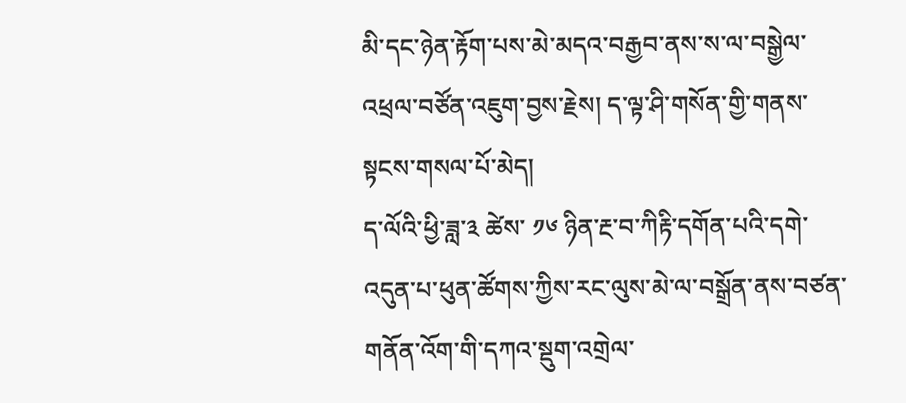མི་དང་ཉེན་རྟོག་པས་མེ་མདའ་བརྒྱབ་ནས་ས་ལ་བསྒྱེལ་འཕྲལ་བཙོན་འཇུག་བྱས་རྗེས། ད་ལྟ་ཤི་གསོན་གྱི་གནས་སྟངས་གསལ་པོ་མེད།
ད་ལོའི་ཕྱི་ཟླ་༣ ཚེས་ ༡༦ ཉིན་རྔ་བ་ཀིརྟི་དགོན་པའི་དགེ་འདུན་པ་ཕུན་ཚོགས་ཀྱིས་རང་ལུས་མེ་ལ་བསྒྲོན་ནས་བཙན་གནོན་འོག་གི་དཀའ་སྡུག་འགྲེལ་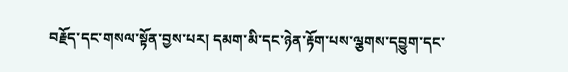བརྗོད་དང་གསལ་སྟོན་བྱས་པར། དམག་མི་དང་ཉེན་རྟོག་པས་ལྕགས་དབྱུག་དང་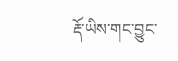རྡོ་ཡིས་གང་བྱུང་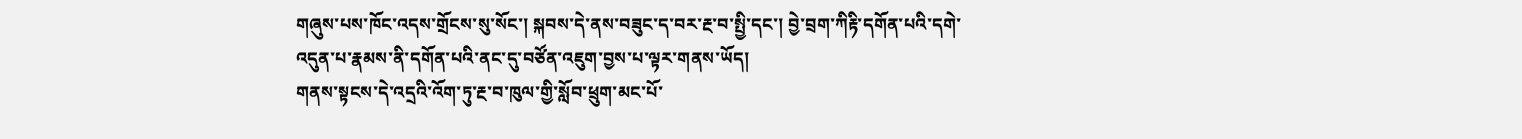གཞུས་པས་ཁོང་འདས་གྲོངས་སུ་སོང་། སྐབས་དེ་ནས་བཟུང་ད་བར་རྔ་བ་སྤྱི་དང་། བྱེ་བྲག་ཀིརྟི་དགོན་པའི་དགེ་འདུན་པ་རྣམས་ནི་དགོན་པའི་ནང་དུ་བཙོན་འཇུག་བྱས་པ་ལྟར་གནས་ཡོད།
གནས་སྟངས་དེ་འདྲའི་འོག་ཏུ་རྔ་བ་ཁུལ་གྱི་སློབ་ཕྲུག་མང་པོ་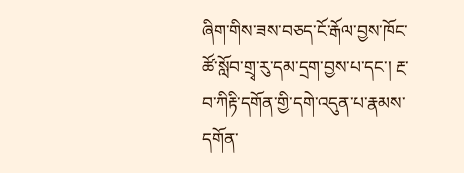ཞིག་གིས་ཟས་བཅད་ངོ་རྒོལ་བྱས་ཁོང་ཚོ་སློབ་གྲྭ་རུ་དམ་དྲག་བྱས་པ་དང་། རྔ་བ་ཀིརྟི་དགོན་གྱི་དགེ་འདུན་པ་རྣམས་དགོན་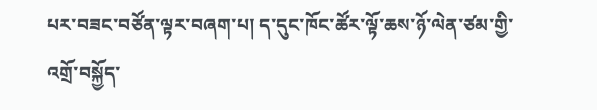པར་བཟང་བཙོན་ལྟར་བཞག་པ། ད་དུང་ཁོང་ཚོར་ལྟོ་ཆས་ཉོ་ལེན་ཙམ་གྱི་འགྲོ་བསྐྱོད་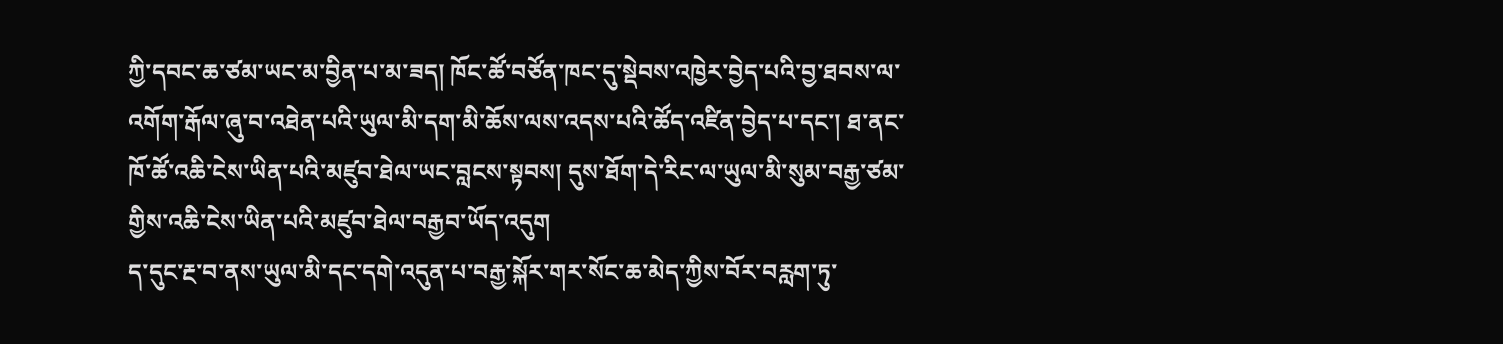ཀྱི་དབང་ཆ་ཙམ་ཡང་མ་བྱིན་པ་མ་ཟད། ཁོང་ཚོ་བཙོན་ཁང་དུ་སྡེབས་འཁྱེར་བྱེད་པའི་བྱ་ཐབས་ལ་འགོག་རྒོལ་ཞུ་བ་འཐེན་པའི་ཡུལ་མི་དག་མི་ཆོས་ལས་འདས་པའི་ཚོད་འཛིན་བྱེད་པ་དང་། ཐ་ནང་ཁོ་ཚོ་འཆི་ངེས་ཡིན་པའི་མཛུབ་ཐེལ་ཡང་བླངས་སྟབས། དུས་ཐོག་དེ་རིང་ལ་ཡུལ་མི་སུམ་བརྒྱ་ཙམ་གྱིས་འཆི་ངེས་ཡིན་པའི་མཛུབ་ཐེལ་བརྒྱབ་ཡོད་འདུག
ད་དུང་རྔ་བ་ནས་ཡུལ་མི་དང་དགེ་འདུན་པ་བརྒྱ་སྐོར་གར་སོང་ཆ་མེད་ཀྱིས་བོར་བརླག་ཏུ་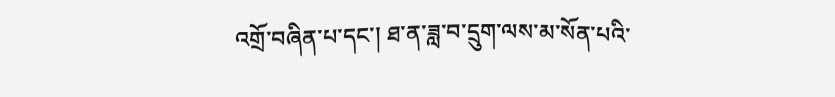འགྲོ་བཞིན་པ་དང་། ཐ་ན་ཟླ་བ་དྲུག་ལས་མ་སོན་པའི་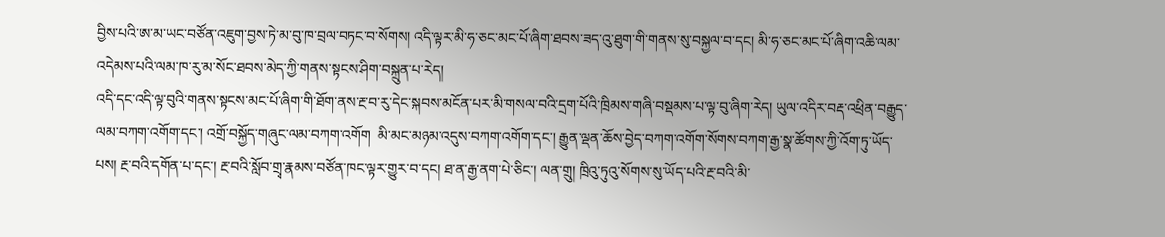བྱིས་པའི་ཨ་མ་ཡང་བཙོན་འཇུག་བྱས་ཏེ་མ་བུ་ཁ་བྲལ་བཏང་བ་སོགས། འདི་ལྟར་མི་ཧ་ཅང་མང་པོ་ཞིག་ཐབས་ཟད་འུ་ཐུག་གི་གནས་སུ་བསྐྱལ་བ་དང། མི་ཧ་ཅང་མང་པོ་ཞིག་འཆི་ལམ་འདེམས་པའི་ལམ་ཁ་རུ་མ་སོང་ཐབས་མེད་ཀྱི་གནས་སྟངས་ཤིག་བསྐྲུན་པ་རེད།
འདི་དང་འདི་ལྟ་བུའི་གནས་སྟངས་མང་པོ་ཞིག་གི་ཐོག་ནས་རྔ་བ་རུ་དེང་སྐབས་མངོན་པར་མི་གསལ་བའི་དྲག་པོའི་ཁྲིམས་གཞི་བསྡམས་པ་ལྟ་བུ་ཞིག་རེད། ཡུལ་འདིར་བརྡ་འཕྲིན་བརྒྱུད་ལམ་བཀག་འགོག་དང་། འགྲོ་བསྐྱོད་གཞུང་ལམ་བཀག་འགོག  མི་མང་མཉམ་འདུས་བཀག་འགོག་དང་། རྒྱུན་ལྡན་ཆོས་བྱེད་བཀག་འགོག་སོགས་བཀག་རྒྱ་སྣ་ཚོགས་ཀྱི་འོག་ཏུ་ཡོད་པས། རྔ་བའི་དགོན་པ་དང་། རྔ་བའི་སློབ་གྲྭ་རྣམས་བཙོན་ཁང་ལྟར་གྱུར་བ་དང། ཐ་ན་རྒྱ་ནག་པེ་ཅིང་། ལན་གྲུ། ཁྲིའུ་ཏུའུ་སོགས་སུ་ཡོད་པའི་རྔ་བའི་མི་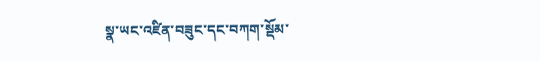སྣ་ཡང་འཛིན་བཟུང་དང་བཀག་སྡོམ་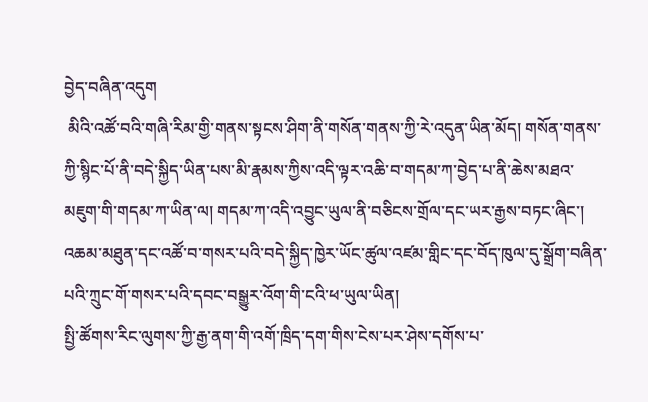བྱེད་བཞིན་འདུག
 མིའི་འཚོ་བའི་གཞི་རིམ་གྱི་གནས་སྟངས་ཤིག་ནི་གསོན་གནས་ཀྱི་རེ་འདུན་ཡིན་མོད། གསོན་གནས་ཀྱི་སྙིང་པོ་ནི་བདེ་སྐྱིད་ཡིན་པས་མི་རྣམས་ཀྱིས་འདི་ལྟར་འཆི་བ་གདམ་ཀ་བྱེད་པ་ནི་ཆེས་མཐའ་མཇུག་གི་གདམ་ཀ་ཡིན་ལ། གདམ་ཀ་འདི་འབྱུང་ཡུལ་ནི་བཅིངས་གྲོལ་དང་ཡར་རྒྱས་བཏང་ཞིང་། འཆམ་མཐུན་དང་འཚོ་བ་གསར་པའི་བདེ་སྐྱིད་ཁྱེར་ཡོང་ཚུལ་འཛམ་གླིང་དང་བོད་ཁུལ་དུ་སྒྲོག་བཞིན་པའི་ཀྲུང་གོ་གསར་པའི་དབང་བསྒྱུར་འོག་གི་ངའི་ཕ་ཡུལ་ཡིན།
སྤྱི་ཚོགས་རིང་ལུགས་ཀྱི་རྒྱ་ནག་གི་འགོ་ཁྲིད་དག་གིས་ངེས་པར་ཤེས་དགོས་པ་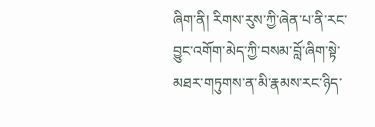ཞིག་ནི། རིགས་རུས་ཀྱི་ཞེན་པ་ནི་རང་བྱུང་འགོག་མེད་ཀྱི་བསམ་བློ་ཞིག་སྟེ་མཐར་གཏུགས་ན་མི་རྣམས་རང་ཉིད་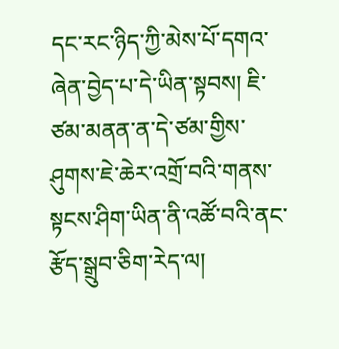དང་རང་ཉིད་ཀྱི་མེས་པོ་དགའ་ཞེན་བྱེད་པ་དེ་ཡིན་སྟབས། ཇི་ཙམ་མནན་ན་དེ་ཙམ་གྱིས་ཤུགས་ཇེ་ཆེར་འགྲོ་བའི་གནས་སྟངས་ཤིག་ཡིན་ནི་འཚོ་བའི་ནང་རྩོད་སྒྲུབ་ཅིག་རེད་ལ།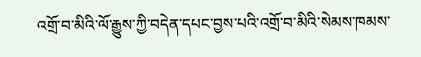འགྲོ་བ་མིའི་ལོ་རྒྱུས་ཀྱི་བདེན་དཔང་བྱས་པའི་འགྲོ་བ་མིའི་སེམས་ཁམས་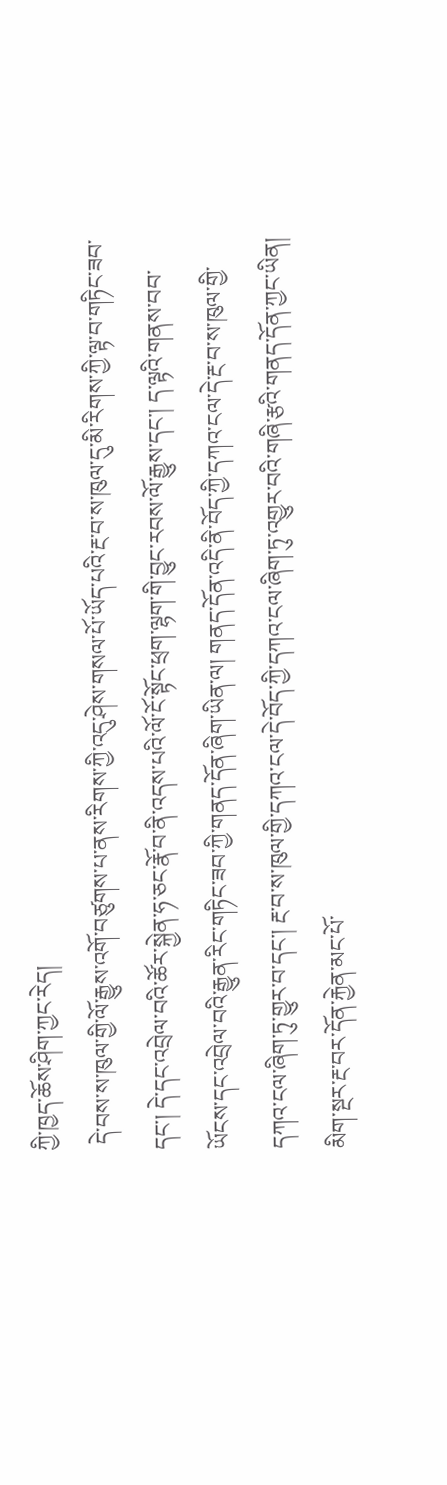ཀྱི་ཁྱད་ཆོས་ཤིག་ཀྱང་རེད།
 དེ་བས་ས་ཁུལ་གྱི་ལོ་རྒྱུས་འགོ་བཙུགས་པ་ནས་རིགས་ཀྱི་འདུ་ཤེས་གསལ་པོ་ཡོད་པའི་རྔ་བ་ས་ཁུལ་དུ་མི་རིགས་ཀྱི་ལྟ་བ་གཏིང་ཟབ་དང་། དེ་དང་འབྲེལ་བའི་ཚོར་སྐྱེན་ཧ་ཅང་རྣོ་བ་ནི་འདས་པའི་ལོ་ངོ་སྟོང་ཕྲག་ལྷག་གི་བྱུང་རབས་ལོ་རྒྱུས་དང་། ད་ལྟའི་གནས་བབ་ཡོངས་དང་འབྲེལ་བའི་རྒྱུན་རིང་གཏིང་ཟབ་ཀྱི་གནད་དོན་ཞིག་ཡིན་ལ། གནད་དོན་འདི་ནི་བོད་ཀྱི་དཀའ་ངལ་དེ་རྔ་བ་ས་ཁུལ་གྱི་དཀའ་ངལ་ཞིག་ཏུ་གྱུར་བ་དང་། རྔ་བ་ས་ཁུལ་གྱི་དཀའ་ངལ་དེ་བོད་ཀྱི་དཀའ་ངལ་ཞིག་ཏུ་འགྱུར་བའི་གཞི་རྩའི་གནད་དོན་ཀྱང་ཡིན།
མིག་སྔར་རྔ་བར་དོན་རྐྱེན་མང་པོ་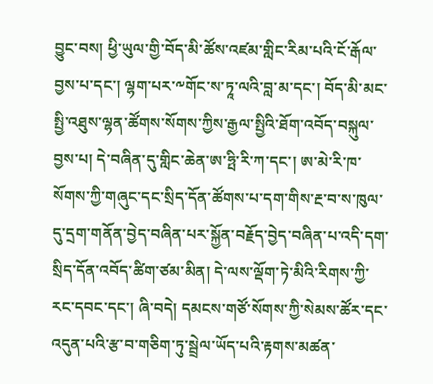བྱུང་བས། ཕྱི་ཡུལ་གྱི་བོད་མི་ཚོས་འཛམ་གླིང་རིམ་པའི་ངོ་རྒོལ་བྱས་པ་དང་། ལྷག་པར་༸གོང་ས་ཏཱ་ལའི་བླ་མ་དང་། བོད་མི་མང་སྤྱི་འཐུས་ལྷན་ཚོགས་སོགས་ཀྱིས་རྒྱལ་སྤྱིའི་ཐོག་འབོད་བསྐུལ་བྱས་པ། དེ་བཞིན་དུ་གླིང་ཆེན་ཨ་ཧྤི་རི་ཀ་དང་། ཨ་མེ་རི་ཁ་སོགས་ཀྱི་གཞུང་དང་སྲིད་དོན་ཚོགས་པ་དག་གིས་རྔ་བ་ས་ཁུལ་དུ་དྲག་གནོན་བྱེད་བཞིན་པར་སྐྱོན་བརྗོད་བྱེད་བཞིན་པ་འདི་དག་སྲིད་དོན་འབོད་ཚིག་ཙམ་མིན། དེ་ལས་ལྡོག་ཏེ་མིའི་རིགས་ཀྱི་རང་དབང་དང་། ཞི་བདེ། དམངས་གཙོ་སོགས་ཀྱི་སེམས་ཚོར་དང་འདུན་པའི་རྩ་བ་གཅིག་ཏུ་སྦྲེལ་ཡོད་པའི་རྟགས་མཚན་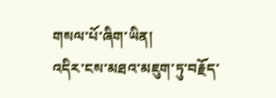གསལ་པོ་ཞིག་ཡིན།
འདིར་ངས་མཐའ་མཇུག་ཏུ་བརྗོད་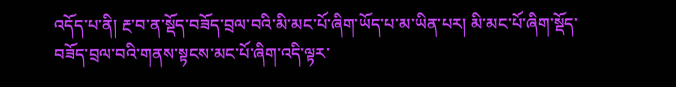འདོད་པ་ནི། རྔ་བ་ན་སྡོད་བཟོད་བྲལ་བའི་མི་མང་པོ་ཞིག་ཡོད་པ་མ་ཡིན་པར། མི་མང་པོ་ཞིག་སྡོད་བཟོད་བྲལ་བའི་གནས་སྟངས་མང་པོ་ཞིག་འདི་ལྟར་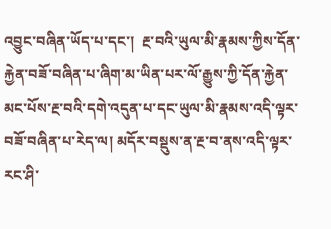འབྱུང་བཞིན་ཡོད་པ་དང་།  རྔ་བའི་ཡུལ་མི་རྣམས་ཀྱིས་དོན་རྐྱེན་བཟོ་བཞིན་པ་ཞིག་མ་ཡིན་པར་ལོ་རྒྱུས་ཀྱི་དོན་རྐྱེན་མང་པོས་རྔ་བའི་དགེ་འདུན་པ་དང་ཡུལ་མི་རྣམས་འདི་ལྟར་བཟོ་བཞིན་པ་རེད་ལ། མདོར་བསྡུས་ན་རྔ་བ་ནས་འདི་ལྟར་རང་ཤི་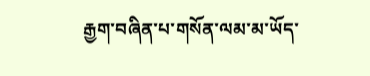རྒྱག་བཞིན་པ་གསོན་ལམ་མ་ཡོད་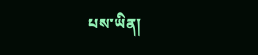པས་ཡིན།